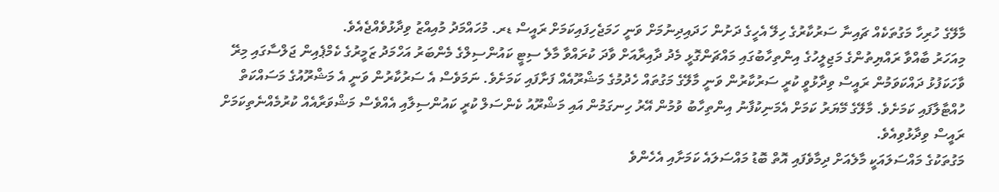މާލޭގެ ހުރިހާ މަގުތަކެއް ޗައިނާ ސަރުކާރުގެ ހިލޭ އެހީގެ ދަށުން ހަދައިދިނުމަށް ވަނީ ހަމަޖެހިފައިކަމަށް ރައީސް ޑރ. މުހައްމަދު މުއިއްޒު ވިދާޅުވެއްޖެއެވެ.
މިއަހަރު ބާއްވާ ރައްޔިތުންގެ މަޖިލީހުގެ އިންތިހާބުގައި މައްޗަންގޮޅީ މެދު ދާއިރާއަށް ވާދަ ކުރައްވާ މާލެ ސިޓީ ކައުންސިލްގެ މެންބަރު އަހްމަދު ޒަމީރުގެ ކެމްޕެއިން ޖަލްސާގައި މިރޭ ވާހަކަފުޅު ދައްކަވަމުން ރައީސް ވިދާޅުވީ ކުރީ ސަރުކާރުން ވަނީ މާލޭގެ މަގުތައް ހެދުމުގެ މަޝްރޫއެއް ފަށާފައި ކަމަށެވެ. ނަމަވެސް އެ ސަރުކާރުން ވަނީ އެ މަޝްރޫއުގެ މަސައްކަތް ހުއްޓާލާފައި ކަމަށެވެ. މާލޭގެ މޭޔަރު ކަމަށް އެމަނިކުފާނު އިންތިހާބު ވުމުން އޭރު ހިނގަމުން އައި މަޝްރޫއު ކެންސަލް ކުރީ ކައުންސިލާއި އެއްވެސް މަޝްވަރާއެއް ކުރުމެއްނެތިކަމަށް ރައީސް ވިދާޅުވިއެވެ.
މަގުތަކުގެ މައްސަލައަކީ މާލެއަށް ދިމާވެފައި އޮތް ބޮޑު މައްސަލައެ ކަމަށާއި އެހެންވެ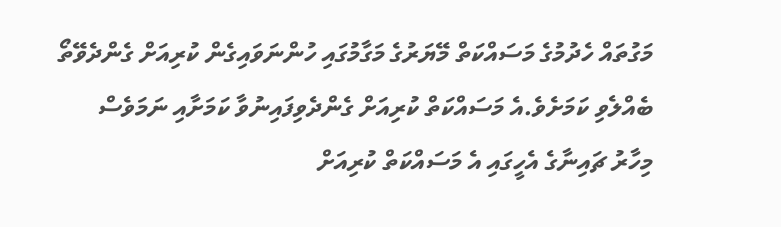މަގުތައް ހެދުމުގެ މަސައްކަތް މޭޔަރުގެ މަގާމުގައި ހުންނަވައިގެން ކުރިއަށް ގެންދެވޭތޯ ބެއްލެވި ކަމަށެވެ.އެ މަސައްކަތް ކުރިއަށް ގެންދެވިފައިނުވާ ކަމަށާއި ނަމަވެސް މިހާރު ޗައިނާގެ އެހީގައި އެ މަސައްކަތް ކުރިއަށް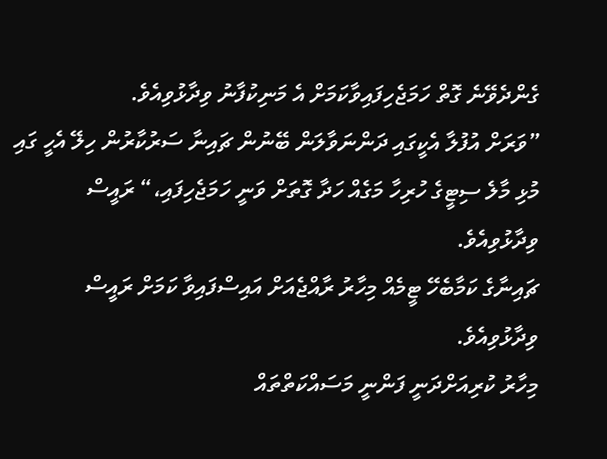ގެންދެވޭނެ ގޮތް ހަމަޖެހިފައިވާކަމަށް އެ މަނިކުފާނު ވިދާޅުވިއެވެ.
”ވަރަށް އުފުލާ އެކީގައި ދަންނަވާލަން ބޭނުން ޗައިނާ ސަރުކާރުން ހިލޭ އެހީ ގައި މުޅި މާލެ ސިޓީގެ ހުރިހާ މަގެއް ހަދާ ގޮތަށް ވަނީ ހަމަޖެހިފައި،“ ރައީސް ވިދާޅުވިއެވެ.
ޗައިނާގެ ކަމާބެހޭ ޓީމެއް މިހާރު ރާއްޖެއަށް އައިސްފައިވާ ކަމަށް ރައީސް ވިދާޅުވިއެވެ.
މިހާރު ކުރިއަށްދަނީ ފަންނީ މަސައްކަތްތައް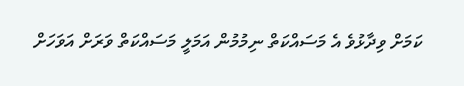ކަމަށް ވިދާޅުވެ އެ މަސައްކަތް ނިމުމުން އަމަލީ މަސައްކަތް ވަރަށް އަވަހަށް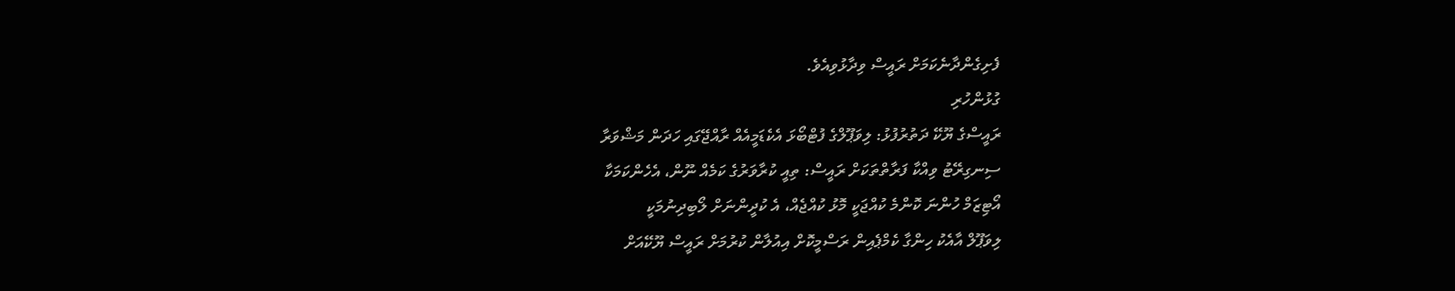ފެށިގެންދާނެކަމަށް ރައީސް ވިދާޅުވިއެވެ.
ގުޅުންހުރި
ރައީސްގެ ޔޫކޭ ދަތުރުފުޅު: ލިވަޕޫލްގެ ފުޓްބޯޅަ އެކެޑަމީއެއް ރާއްޖޭގައި ހަދަން މަޝްވަރާ
ސިނގިރޭޓު ވިއްކާ ފަރާތްތަކަށް ރައީސް: ތިއީ ކުރާވަރުގެ ކަމެއް ނޫން، އެހެންކަމަކާ
އޯޓިޒަމް ހުންނަ ކޮންމެ ކުއްޖަކީ މޮޅު ކުއްޖެއް، އެ ކުދީންނަށް ލޯބިދިނުމަކީ
ލިވަޕޫލް އާއެކު ހިންގާ ކެމްޕެއިން ރަސްމީކޮށް އިއުލާން ކުރުމަށް ރައީސް ޔޫކޭއަށް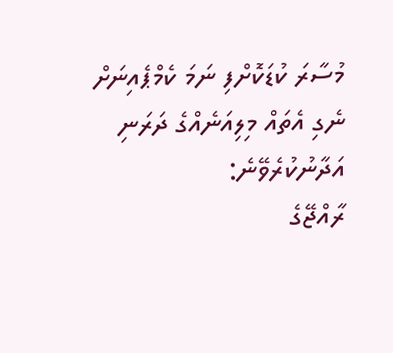މުސާރަ ކުޑަކޮށްފި ނަމަ ކެމްޕެއިނަށް ނެގި އެތައް މިލިއަނެއްގެ ދަރަނި އަދާނުކުރެވޭނެ:
ރާއްޖޭގެ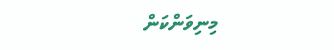މިނިވަންކަން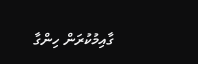ގާއިމުކުރަން ހިންގާ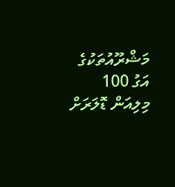މަޝްރޫއުތަކުގެ އަގު 100 މިލިއަން ޑޮލަރަށް